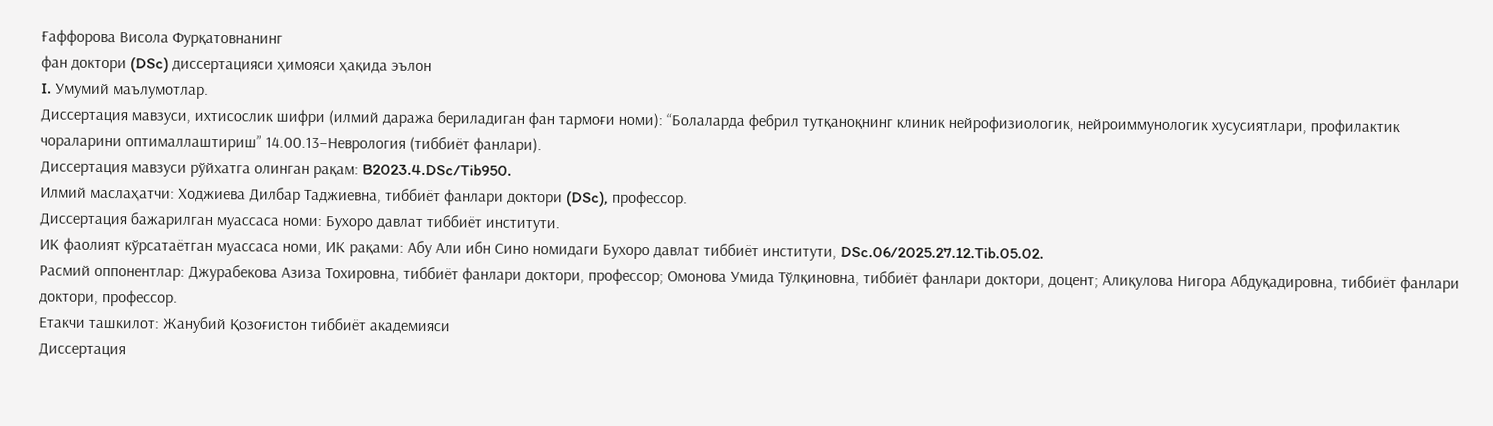Ғаффорова Висола Фурқатовнанинг
фан доктори (DSc) диссертацияси ҳимояси ҳақида эълон
I. Умумий маълумотлар.
Диссертация мавзуси, ихтисослик шифри (илмий даража бериладиган фан тармоғи номи): “Болаларда фебрил тутқаноқнинг клиник нейрофизиологик, нейроиммунологик хусусиятлари, профилактик чораларини оптималлаштириш” 14.00.13–Неврология (тиббиёт фанлари).
Диссертация мавзуси рўйхатга олинган рақам: B2023.4.DSc/Tib950.
Илмий маслаҳатчи: Ходжиева Дилбар Таджиевна, тиббиёт фанлари доктори (DSc), профессор.
Диссертация бажарилган муассаса номи: Бухоро давлат тиббиёт институти.
ИК фаолият кўрсатаётган муассаса номи, ИК рақами: Абу Али ибн Сино номидаги Бухоро давлат тиббиёт институти, DSc.06/2025.27.12.Tib.05.02.
Расмий оппонентлар: Джурабекова Азиза Тохировна, тиббиёт фанлари доктори, профессор; Омонова Умида Тўлқиновна, тиббиёт фанлари доктори, доцент; Алиқулова Нигора Абдуқадировна, тиббиёт фанлари доктори, профессор.
Етакчи ташкилот: Жанубий Қозоғистон тиббиёт академияси
Диссертация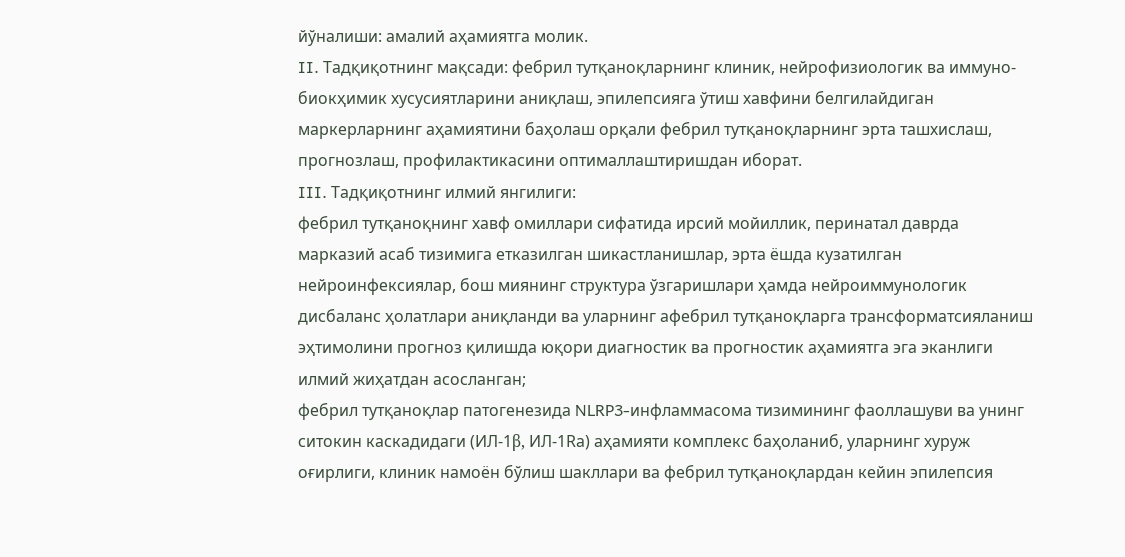йўналиши: амалий аҳамиятга молик.
II. Тадқиқотнинг мақсади: фебрил тутқаноқларнинг клиник, нейрофизиологик ва иммуно-биокҳимик хусусиятларини аниқлаш, эпилепсияга ўтиш хавфини белгилайдиган маркерларнинг аҳамиятини баҳолаш орқали фебрил тутқаноқларнинг эрта ташхислаш, прогнозлаш, профилактикасини оптималлаштиришдан иборат.
III. Тадқиқотнинг илмий янгилиги:
фебрил тутқаноқнинг хавф омиллари сифатида ирсий мойиллик, перинатал даврда марказий асаб тизимига етказилган шикастланишлар, эрта ёшда кузатилган нейроинфексиялар, бош миянинг структура ўзгаришлари ҳамда нейроиммунологик дисбаланс ҳолатлари аниқланди ва уларнинг афебрил тутқаноқларга трансформатсияланиш эҳтимолини прогноз қилишда юқори диагностик ва прогностик аҳамиятга эга эканлиги илмий жиҳатдан асосланган;
фебрил тутқаноқлар патогенезида NLRP3-инфламмасома тизимининг фаоллашуви ва унинг ситокин каскадидаги (ИЛ-1β, ИЛ-1Rа) аҳамияти комплекс баҳоланиб, уларнинг хуруж оғирлиги, клиник намоён бўлиш шакллари ва фебрил тутқаноқлардан кейин эпилепсия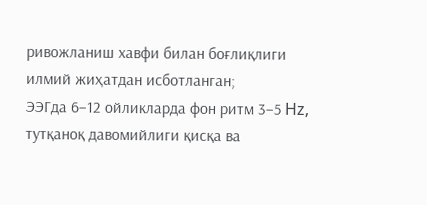ривожланиш хавфи билан боғлиқлиги илмий жиҳатдан исботланган;
ЭЭГда 6–12 ойликларда фон ритм 3–5 Hz, тутқаноқ давомийлиги қисқа ва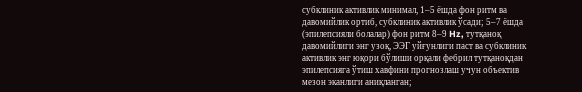субклиник активлик минимал, 1–5 ёшда фон ритм ва давомийлик ортиб, субклиник активлик ўсади; 5–7 ёшда (эпилепсияли болалар) фон ритм 8–9 Hz, тутқаноқ давомийлиги энг узоқ, ЭЭГ уйғунлиги паст ва субклиник активлик энг юқори бўлиши орқали фебрил тутқаноқдан эпилепсияга ўтиш хавфини прогнозлаш учун объектив мезон эканлиги аниқланган;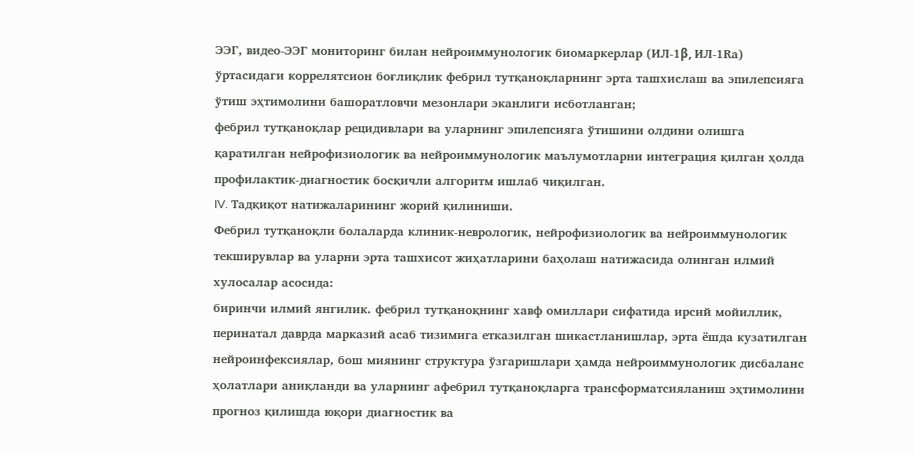ЭЭГ, видео-ЭЭГ мониторинг билан нейроиммунологик биомаркерлар (ИЛ-1β, ИЛ-1Rа) ўртасидаги коррелятсион боғлиқлик фебрил тутқаноқларнинг эрта ташхислаш ва эпилепсияга ўтиш эҳтимолини башоратловчи мезонлари эканлиги исботланган;
фебрил тутқаноқлар рецидивлари ва уларнинг эпилепсияга ўтишини олдини олишга қаратилган нейрофизиологик ва нейроиммунологик маълумотларни интеграция қилган ҳолда профилактик-диагностик босқичли алгоритм ишлаб чиқилган.
IV. Тадқиқот натижаларининг жорий қилиниши.
Фебрил тутқаноқли болаларда клиник-неврологик, нейрофизиологик ва нейроиммунологик текширувлар ва уларни эрта ташхисот жиҳатларини баҳолаш натижасида олинган илмий хулосалар асосида:
биринчи илмий янгилик. фебрил тутқаноқнинг хавф омиллари сифатида ирсий мойиллик, перинатал даврда марказий асаб тизимига етказилган шикастланишлар, эрта ёшда кузатилган нейроинфексиялар, бош миянинг структура ўзгаришлари ҳамда нейроиммунологик дисбаланс ҳолатлари аниқланди ва уларнинг афебрил тутқаноқларга трансформатсияланиш эҳтимолини прогноз қилишда юқори диагностик ва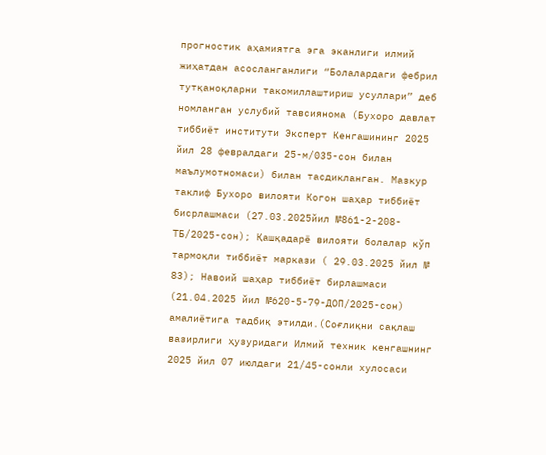прогностик аҳамиятга эга эканлиги илмий жиҳатдан асосланганлиги “Болалардаги фебрил тутқаноқларни такомиллаштириш усуллари” деб номланган услубий тавсиянома (Бухоро давлат тиббиёт институти Эксперт Кенгашининг 2025 йил 28 февралдаги 25-м/035-сон билан маълумотномаси) билан тасдикланган. Мазкур таклиф Бухоро вилояти Когон шаҳар тиббиёт бисрлашмаси (27.03.2025йил №861-2-208-ТБ/2025-сон); Қашқадарё вилояти болалар кўп тармоқли тиббиёт маркази ( 29.03.2025 йил № 83); Навоий шаҳар тиббиёт бирлашмаси (21.04.2025 йил №620-5-79-ДОП/2025-сон) амалиётига тадбиқ этилди.(Соғлиқни сақлаш вазирлиги ҳузуридаги Илмий техник кенгашнинг 2025 йил 07 июлдаги 21/45-сонли хулосаси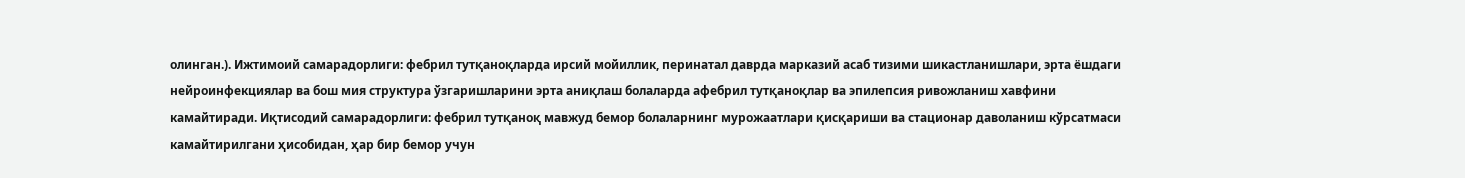олинган.). Ижтимоий самарадорлиги: фебрил тутқаноқларда ирсий мойиллик, перинатал даврда марказий асаб тизими шикастланишлари, эрта ёшдаги нейроинфекциялар ва бош мия структура ўзгаришларини эрта аниқлаш болаларда афебрил тутқаноқлар ва эпилепсия ривожланиш хавфини камайтиради. Иқтисодий самарадорлиги: фебрил тутқаноқ мавжуд бемор болаларнинг мурожаатлари қисқариши ва стационар даволаниш кўрсатмаси камайтирилгани ҳисобидан, ҳар бир бемор учун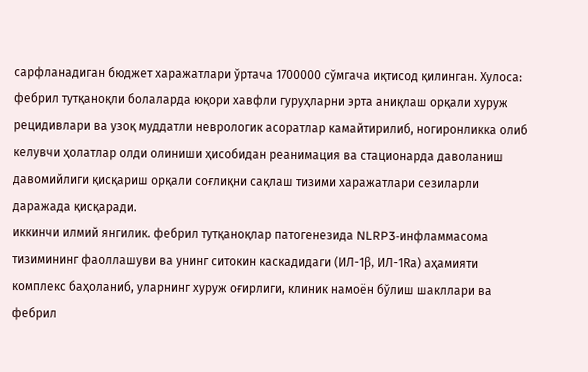сарфланадиган бюджет харажатлари ўртача 1700000 сўмгача иқтисод қилинган. Хулоса: фебрил тутқаноқли болаларда юқори хавфли гуруҳларни эрта аниқлаш орқали хуруж рецидивлари ва узоқ муддатли неврологик асоратлар камайтирилиб, ногиронликка олиб келувчи ҳолатлар олди олиниши ҳисобидан реанимация ва стационарда даволаниш давомийлиги қисқариш орқали соғлиқни сақлаш тизими харажатлари сезиларли даражада қисқаради.
иккинчи илмий янгилик. фебрил тутқаноқлар патогенезида NLRP3-инфламмасома тизимининг фаоллашуви ва унинг ситокин каскадидаги (ИЛ-1β, ИЛ-1Rа) аҳамияти комплекс баҳоланиб, уларнинг хуруж оғирлиги, клиник намоён бўлиш шакллари ва фебрил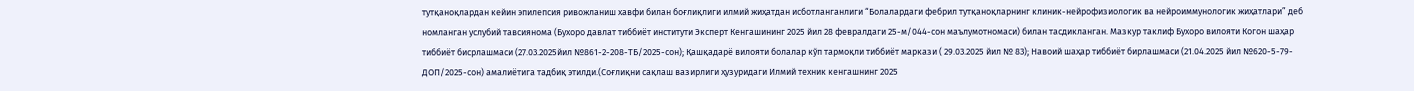тутқаноқлардан кейин эпилепсия ривожланиш хавфи билан боғлиқлиги илмий жиҳатдан исботланганлиги “Болалардаги фебрил тутқаноқларнинг клиник-нейрофизиологик ва нейроиммунологик жиҳатлари” деб номланган услубий тавсиянома (Бухоро давлат тиббиёт институти Эксперт Кенгашининг 2025 йил 28 февралдаги 25-м/044-сон маълумотномаси) билан тасдикланган. Мазкур таклиф Бухоро вилояти Когон шаҳар тиббиёт бисрлашмаси (27.03.2025йил №861-2-208-ТБ/2025-сон); Қашқадарё вилояти болалар кўп тармоқли тиббиёт маркази ( 29.03.2025 йил № 83); Навоий шаҳар тиббиёт бирлашмаси (21.04.2025 йил №620-5-79-ДОП/2025-сон) амалиётига тадбиқ этилди.(Соғлиқни сақлаш вазирлиги ҳузуридаги Илмий техник кенгашнинг 2025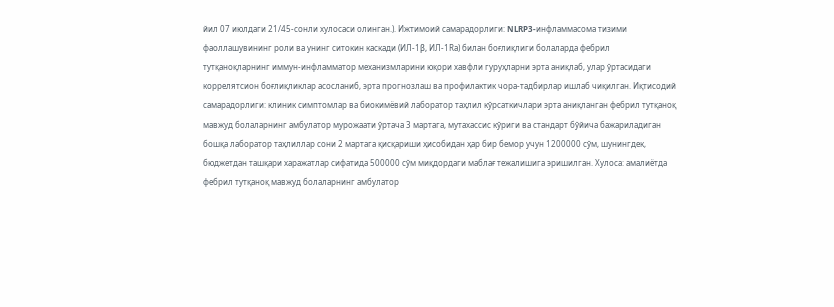йил 07 июлдаги 21/45-сонли хулосаси олинган.). Ижтимоий самарадорлиги: NLRP3-инфламмасома тизими фаоллашувининг роли ва унинг ситокин каскади (ИЛ-1β, ИЛ-1Rа) билан боғлиқлиги болаларда фебрил тутқаноқларнинг иммун-инфламматор механизмларини юқори хавфли гуруҳларни эрта аниқлаб, улар ўртасидаги коррелятсион боғлиқликлар асосланиб, эрта прогнозлаш ва профилактик чора-тадбирлар ишлаб чиқилган. Иқтисодий самарадорлиги: клиник симптомлар ва биокимёвий лаборатор таҳлил кўрсаткичлари эрта аниқланган фебрил тутқаноқ мавжуд болаларнинг амбулатор мурожаати ўртача 3 мартага, мутахассис кўриги ва стандарт бўйича бажариладиган бошқа лаборатор таҳлиллар сони 2 мартага қисқариши ҳисобидан ҳар бир бемор учун 1200000 сўм, шунингдек, бюджетдан ташқари харажатлар сифатида 500000 сўм миқдордаги маблағ тежалишига эришилган. Хулоса: амалиётда фебрил тутқаноқ мавжуд болаларнинг амбулатор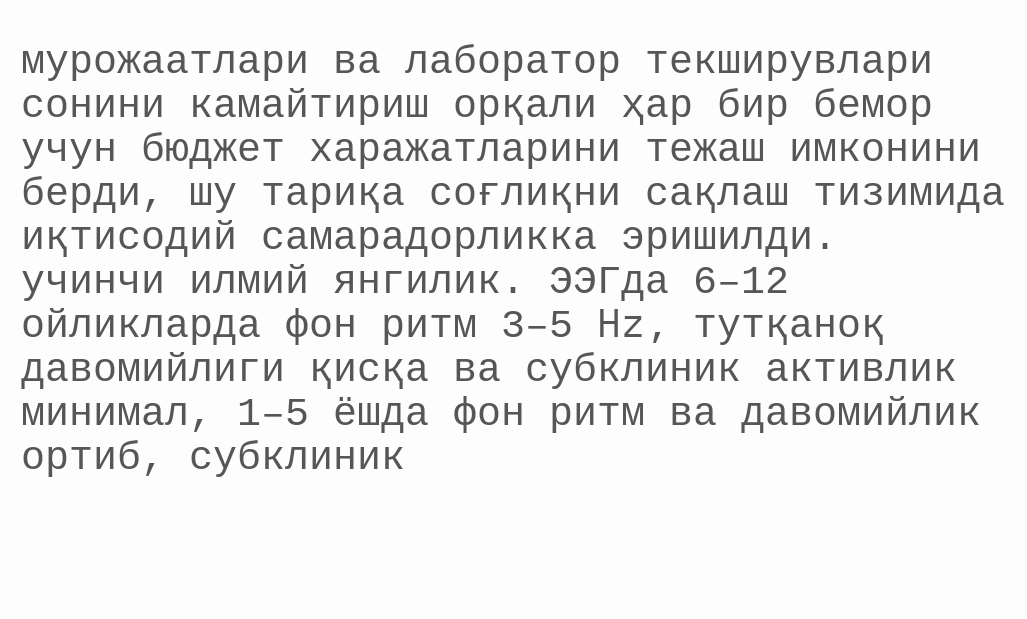мурожаатлари ва лаборатор текширувлари сонини камайтириш орқали ҳар бир бемор учун бюджет харажатларини тежаш имконини берди, шу тариқа соғлиқни сақлаш тизимида иқтисодий самарадорликка эришилди.
учинчи илмий янгилик. ЭЭГда 6–12 ойликларда фон ритм 3–5 Hz, тутқаноқ давомийлиги қисқа ва субклиник активлик минимал, 1–5 ёшда фон ритм ва давомийлик ортиб, субклиник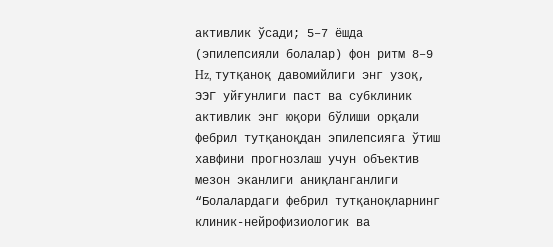активлик ўсади; 5–7 ёшда (эпилепсияли болалар) фон ритм 8–9 Hz, тутқаноқ давомийлиги энг узоқ, ЭЭГ уйғунлиги паст ва субклиник активлик энг юқори бўлиши орқали фебрил тутқаноқдан эпилепсияга ўтиш хавфини прогнозлаш учун объектив мезон эканлиги аниқланганлиги “Болалардаги фебрил тутқаноқларнинг клиник-нейрофизиологик ва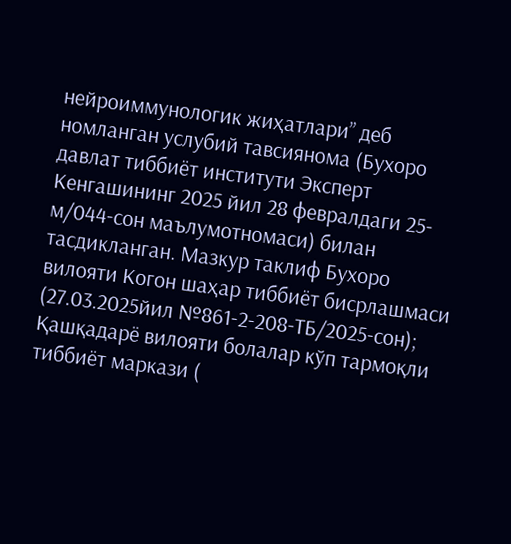нейроиммунологик жиҳатлари” деб номланган услубий тавсиянома (Бухоро давлат тиббиёт институти Эксперт Кенгашининг 2025 йил 28 февралдаги 25-м/044-сон маълумотномаси) билан тасдикланган. Мазкур таклиф Бухоро вилояти Когон шаҳар тиббиёт бисрлашмаси (27.03.2025йил №861-2-208-ТБ/2025-сон); Қашқадарё вилояти болалар кўп тармоқли тиббиёт маркази (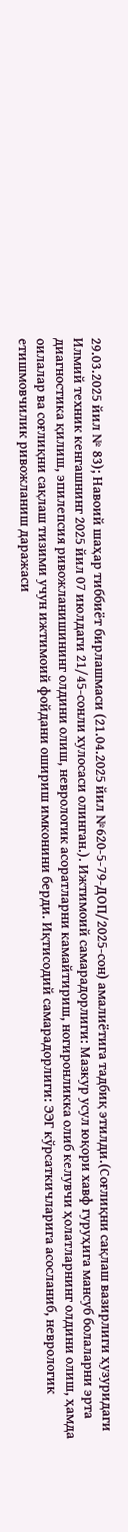29.03.2025 йил № 83); Навоий шаҳар тиббиёт бирлашмаси (21.04.2025 йил №620-5-79-ДОП/2025-сон) амалиётига тадбиқ этилди.(Соғлиқни сақлаш вазирлиги ҳузуридаги Илмий техник кенгашнинг 2025 йил 07 июлдаги 21/45-сонли хулосаси олинган.). Ижтимоий самарадорлиги: Мазкур усул юқори хавф гуруҳига мансуб болаларни эрта диагностика қилиш, эпилепсия ривожланишининг олдини олиш, неврологик асоратларни камайтириш, ногиронликка олиб келувчи ҳолатларнинг олдини олиш, ҳамда оилалар ва соғлиқни сақлаш тизими учун ижтимоий фойдани ошириш имконини берди. Иқтисодий самарадорлиги: ЭЭГ кўрсаткичларига асосланиб, неврологик етишмовчилик ривожланиш даражаси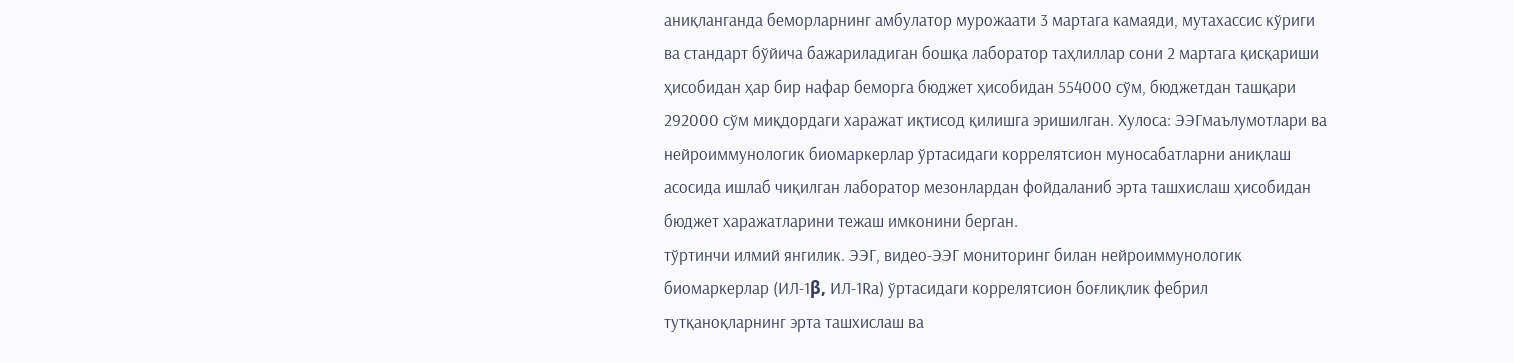аниқланганда беморларнинг амбулатор мурожаати 3 мартага камаяди, мутахассис кўриги ва стандарт бўйича бажариладиган бошқа лаборатор таҳлиллар сони 2 мартага қисқариши ҳисобидан ҳар бир нафар беморга бюджет ҳисобидан 554000 сўм, бюджетдан ташқари 292000 сўм миқдордаги харажат иқтисод қилишга эришилган. Хулоса: ЭЭГмаълумотлари ва нейроиммунологик биомаркерлар ўртасидаги коррелятсион муносабатларни аниқлаш асосида ишлаб чиқилган лаборатор мезонлардан фойдаланиб эрта ташхислаш ҳисобидан бюджет харажатларини тежаш имконини берган.
тўртинчи илмий янгилик. ЭЭГ, видео-ЭЭГ мониторинг билан нейроиммунологик биомаркерлар (ИЛ-1β, ИЛ-1Rа) ўртасидаги коррелятсион боғлиқлик фебрил тутқаноқларнинг эрта ташхислаш ва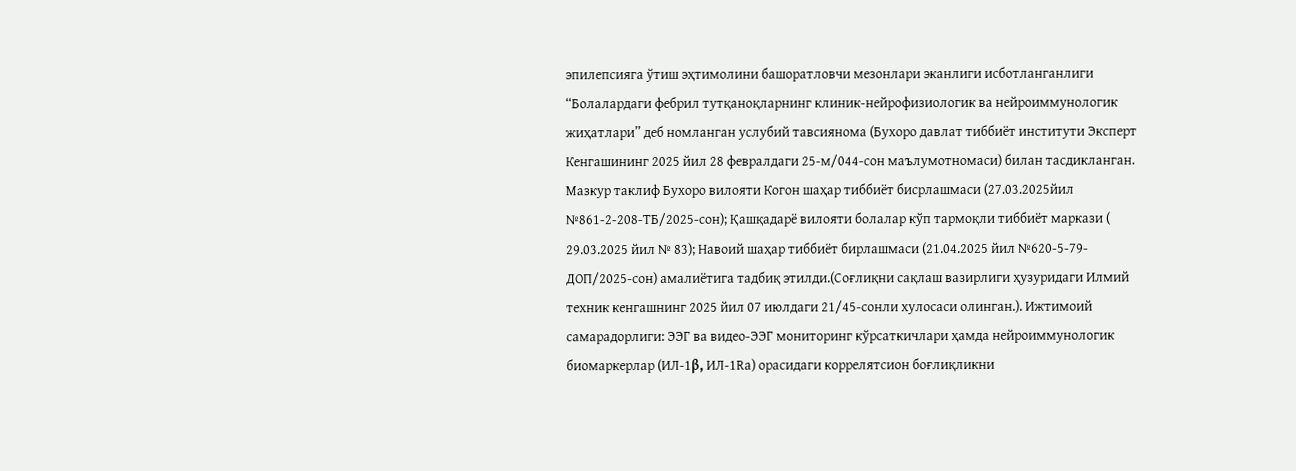эпилепсияга ўтиш эҳтимолини башоратловчи мезонлари эканлиги исботланганлиги “Болалардаги фебрил тутқаноқларнинг клиник-нейрофизиологик ва нейроиммунологик жиҳатлари” деб номланган услубий тавсиянома (Бухоро давлат тиббиёт институти Эксперт Кенгашининг 2025 йил 28 февралдаги 25-м/044-сон маълумотномаси) билан тасдикланган. Мазкур таклиф Бухоро вилояти Когон шаҳар тиббиёт бисрлашмаси (27.03.2025йил №861-2-208-ТБ/2025-сон); Қашқадарё вилояти болалар кўп тармоқли тиббиёт маркази ( 29.03.2025 йил № 83); Навоий шаҳар тиббиёт бирлашмаси (21.04.2025 йил №620-5-79-ДОП/2025-сон) амалиётига тадбиқ этилди.(Соғлиқни сақлаш вазирлиги ҳузуридаги Илмий техник кенгашнинг 2025 йил 07 июлдаги 21/45-сонли хулосаси олинган.). Ижтимоий самарадорлиги: ЭЭГ ва видео-ЭЭГ мониторинг кўрсаткичлари ҳамда нейроиммунологик биомаркерлар (ИЛ-1β, ИЛ-1Rа) орасидаги коррелятсион боғлиқликни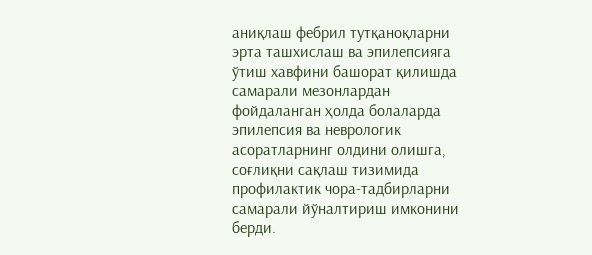аниқлаш фебрил тутқаноқларни эрта ташхислаш ва эпилепсияга ўтиш хавфини башорат қилишда самарали мезонлардан фойдаланган ҳолда болаларда эпилепсия ва неврологик асоратларнинг олдини олишга, соғлиқни сақлаш тизимида профилактик чора-тадбирларни самарали йўналтириш имконини берди.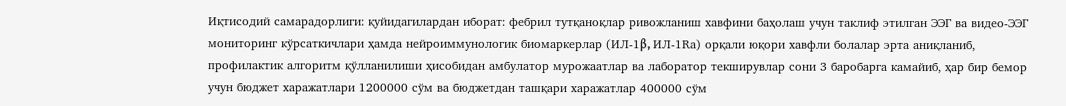Иқтисодий самарадорлиги: қуйидагилардан иборат: фебрил тутқаноқлар ривожланиш хавфини баҳолаш учун таклиф этилган ЭЭГ ва видео-ЭЭГ мониторинг кўрсаткичлари ҳамда нейроиммунологик биомаркерлар (ИЛ-1β, ИЛ-1Rа) орқали юқори хавфли болалар эрта аниқланиб, профилактик алгоритм қўлланилиши ҳисобидан амбулатор мурожаатлар ва лаборатор текширувлар сони 3 баробарга камайиб, ҳар бир бемор учун бюджет харажатлари 1200000 сўм ва бюджетдан ташқари харажатлар 400000 сўм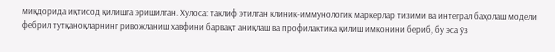миқдорида иқтисод қилишга эришилган. Хулоса: таклиф этилган клиник-иммунологик маркерлар тизими ва интеграл баҳолаш модели фебрил тутқаноқларнинг ривожланиш хавфини барвақт аниқлаш ва профилактика қилиш имконини бериб, бу эса ўз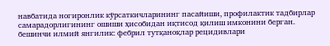навбатида ногиронлик кўрсаткичларининг пасайиши, профилактик тадбирлар самарадорлигининг ошиши ҳисобидан иқтисод қилиш имконини берган.
бешинчи илмий янгилик: фебрил тутқаноқлар рецидивлари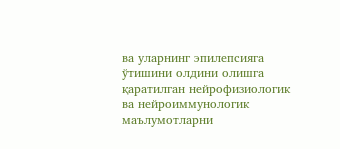ва уларнинг эпилепсияга ўтишини олдини олишга қаратилган нейрофизиологик ва нейроиммунологик маълумотларни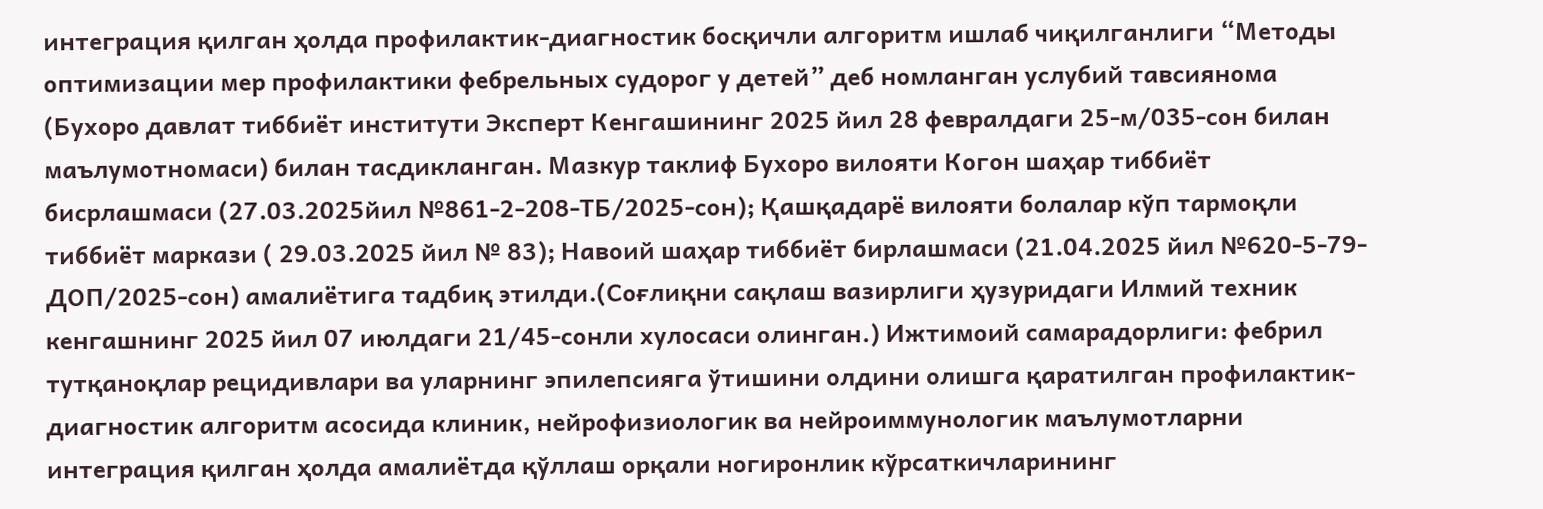интеграция қилган ҳолда профилактик-диагностик босқичли алгоритм ишлаб чиқилганлиги “Методы оптимизации мер профилактики фебрельных судорог у детей” деб номланган услубий тавсиянома (Бухоро давлат тиббиёт институти Эксперт Кенгашининг 2025 йил 28 февралдаги 25-м/035-сон билан маълумотномаси) билан тасдикланган. Мазкур таклиф Бухоро вилояти Когон шаҳар тиббиёт бисрлашмаси (27.03.2025йил №861-2-208-ТБ/2025-сон); Қашқадарё вилояти болалар кўп тармоқли тиббиёт маркази ( 29.03.2025 йил № 83); Навоий шаҳар тиббиёт бирлашмаси (21.04.2025 йил №620-5-79-ДОП/2025-сон) амалиётига тадбиқ этилди.(Соғлиқни сақлаш вазирлиги ҳузуридаги Илмий техник кенгашнинг 2025 йил 07 июлдаги 21/45-сонли хулосаси олинган.) Ижтимоий самарадорлиги: фебрил тутқаноқлар рецидивлари ва уларнинг эпилепсияга ўтишини олдини олишга қаратилган профилактик-диагностик алгоритм асосида клиник, нейрофизиологик ва нейроиммунологик маълумотларни интеграция қилган ҳолда амалиётда қўллаш орқали ногиронлик кўрсаткичларининг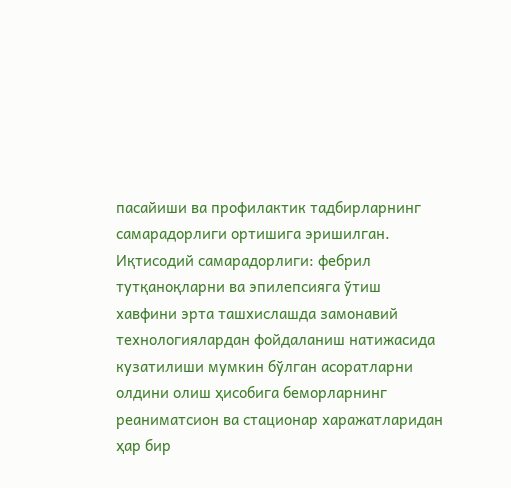пасайиши ва профилактик тадбирларнинг самарадорлиги ортишига эришилган. Иқтисодий самарадорлиги: фебрил тутқаноқларни ва эпилепсияга ўтиш хавфини эрта ташхислашда замонавий технологиялардан фойдаланиш натижасида кузатилиши мумкин бўлган асоратларни олдини олиш ҳисобига беморларнинг реаниматсион ва стационар харажатларидан ҳар бир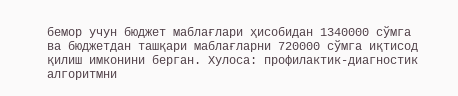бемор учун бюджет маблағлари ҳисобидан 1340000 сўмга ва бюджетдан ташқари маблағларни 720000 сўмга иқтисод қилиш имконини берган. Хулоса: профилактик-диагностик алгоритмни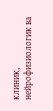клиник, нейрофизиологик ва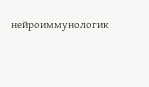нейроиммунологик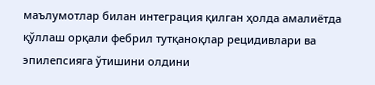маълумотлар билан интеграция қилган ҳолда амалиётда қўллаш орқали фебрил тутқаноқлар рецидивлари ва эпилепсияга ўтишини олдини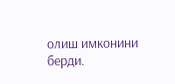олиш имконини берди.